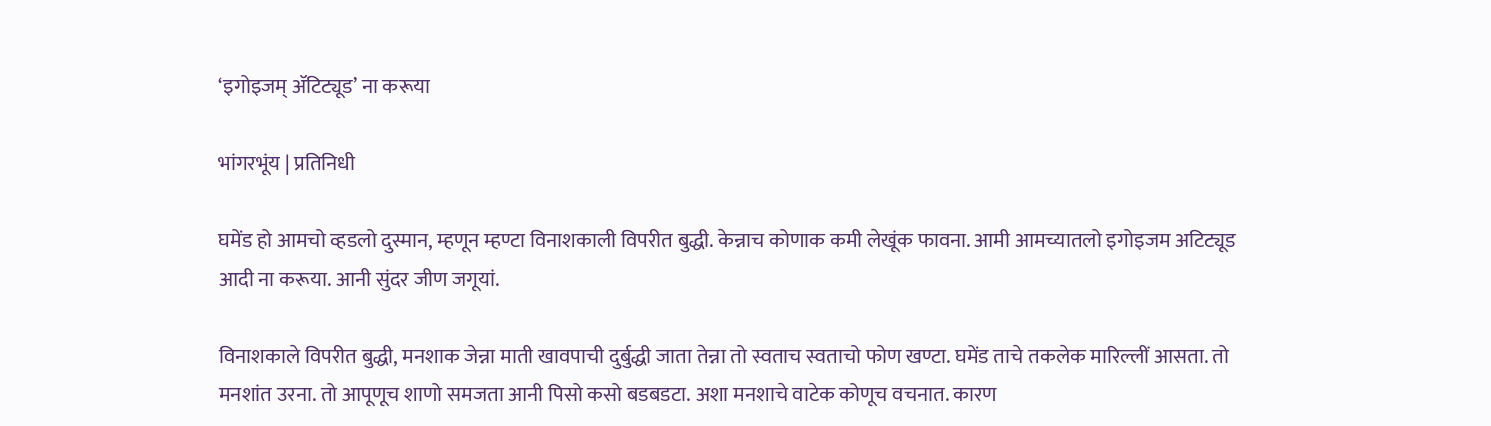‘इगोइजम् ॲटिट्यूड’ ना करूया

भांगरभूंय | प्रतिनिधी

घमेंड हो आमचो व्हडलो दुस्मान, म्हणून म्हण्टा विनाशकाली विपरीत बुद्धी. केन्नाच कोणाक कमी लेखूंक फावना. आमी आमच्यातलो इगोइजम अटिट्यूड आदी ना करूया. आनी सुंदर जीण जगूयां.

विनाशकाले विपरीत बुद्धी, मनशाक जेन्ना माती खावपाची दुर्बुद्धी जाता तेन्ना तो स्वताच स्वताचो फोण खण्टा. घमेंड ताचे तकलेक मारिल्लीं आसता. तो मनशांत उरना. तो आपूणूच शाणो समजता आनी पिसो कसो बडबडटा. अशा मनशाचे वाटेक कोणूच वचनात. कारण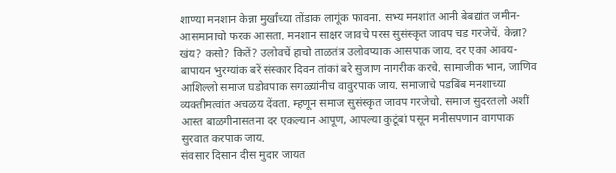शाण्या मनशान केन्ना मुर्खांच्या तोंडाक लागूंक फावना. सभ्य मनशांत आनी बेबद्यांत जमीन- आसमानाचो फरक आसता. मनशान साक्षर जावचे परस सुसंस्कृत जावप चड गरजेचें. केन्ना? खंय? कसो? कितें? उलोवचें हाचो ताळतंत्र उलोवप्याक आसपाक जाय. दर एका आवय- बापायन भुरग्यांक बरें संस्कार दिवन तांकां बरे सुजाण नागरीक करचे. सामाजीक भान, जाणिव आशिल्लो समाज घडोवपाक सगळ्यांनीच वावुरपाक जाय. समाजाचे पडबिंब मनशाच्या व्यक्तीमत्वांत अचळय देंवता. म्हणून समाज सुसंस्कृत जावप गरजेचो. समाज सुदरतलो अशीं आस्त बाळगीनासतना दर एकल्यान आपूण, आपल्या कुटूंबां पसून मनीसपणान वागपाक सुरवात करपाक जाय.
संवसार दिसान दीस मुदार जायत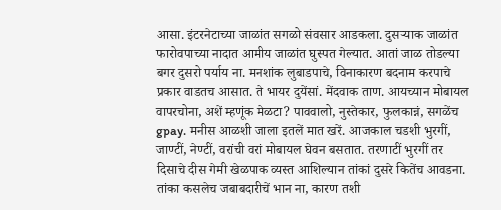आसा. इंटरनेटाच्या जाळांत सगळो संवसार आडकला. दुसऱ्याक जाळांत फारोवपाच्या नादात आमीय जाळांत घुस्पत गेल्यात. आतां जाळ तोडल्या बगर दुसरो पर्याय ना. मनशांक लुबाडपाचे, विनाकारण बदनाम करपाचे प्रकार वाडतच आसात. ते भायर दुयेंसां. मेंदवाक ताण. आयच्यान मोबायल वापरचोना, अशें म्हणूंक मेळटा? पाववालो, नुस्तेकार, फुलकान्नं, सगळेंच gpay. मनीस आळशी जाला इतलें मात खरें. आजकाल चडशी भुरगीं, जाण्टीं, नेण्टीं, वरांची वरां मोबायल घेवन बसतात. तरणाटीं भुरगीं तर दिसाचे दीस गेमी खेळपाक व्यस्त आशिल्यान तांकां दुसरे कितेंच आवडना.
तांका कसलेच जबाबदारीचें भान ना, कारण तशी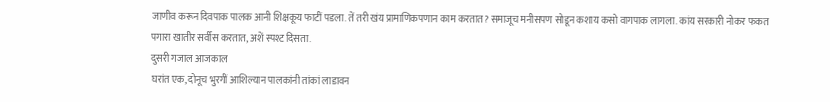जाणीव करून दिवपाक पालक आनी शिक्षकूय फाटीं पडला. तें तरी खंय प्रामाणिकपणान काम करतात? समाजूच मनीसपण सोडून कशाय कसो वागपाक लागला. कांय सरकारी नोकर फकत पगारा खातीर सर्वीस करतात, अशें स्पश्ट दिसता.
दुसरी गजाल आजकाल
घरांत एक, दोनूच भुरगीं आशिल्यान पालकांनी तांकां लाडावन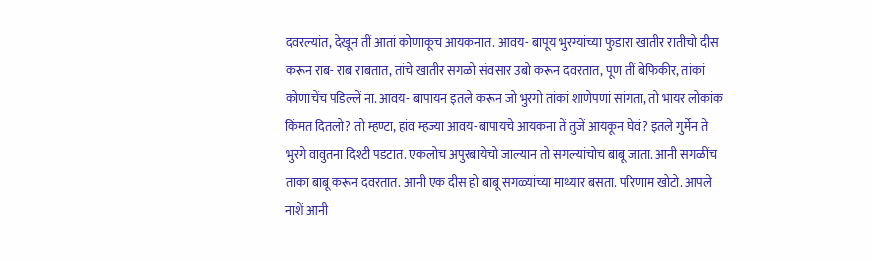दवरल्यांत, देखून तीं आतां कोणाकूच आयकनात. आवय- बापूय भुरग्यांच्या फुडारा खातीर रातीचो दीस करून राब- राब राबतात, तांचे खातीर सगळो संवसार उबो करून दवरतात, पूण तीं बेफिकीर, तांकां कोणाचेंच पडिल्लें ना. आवय- बापायन इतले करून जो भुरगो तांकां शाणेपणां सांगता, तो भायर लोकांक किंमत दितलो? तो म्हण्टा, हांव म्हज्या आवय-बापायचे आयकना तें तुजें आयकून घेवं? इतले गुर्मेन ते भुरगे वावुतना दिश्टी पडटात. एकलोच अपुरबायेचो जाल्यान तो सगल्यांचोच बाबू जाता. आनी सगळींच ताका बाबू करून दवरतात. आनी एक दीस हो बाबू सगळ्यांच्या माथ्यार बसता. परिणाम खोटो. आपले नाशें आनी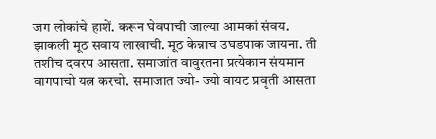जग लोकांचे हाशें. करून घेवपाची जाल्या आमकां संवय. झाकली मूठ सवाय लाखाची. मूठ केन्नाच उघडपाक जायना. ती तशीच दवरप आसता. समाजांत वावुरतना प्रत्येकान संयमान वागपाचो यत्न करचो. समाजात ज्यो- ज्यो वायट प्रवृती आसता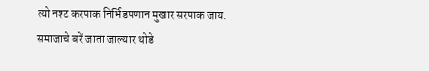त्यो नश्ट करपाक निर्भिडपणान मुखार सरपाक जाय. समाजाचे बरें जाता जाल्यार थोडे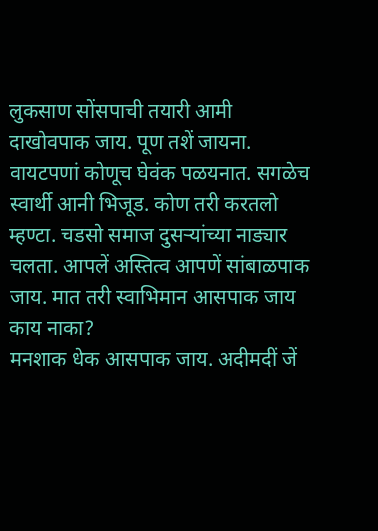लुकसाण सोंसपाची तयारी आमी दाखोवपाक जाय. पूण तशें जायना. वायटपणां कोणूच घेवंक पळयनात. सगळेच स्वार्थी आनी भिजूड. कोण तरी करतलो म्हण्टा. चडसो समाज दुसऱ्यांच्या नाड्यार चलता. आपलें अस्तित्व आपणें सांबाळपाक जाय. मात तरी स्वाभिमान आसपाक जाय काय नाका?
मनशाक धेक आसपाक जाय. अदीमदीं जें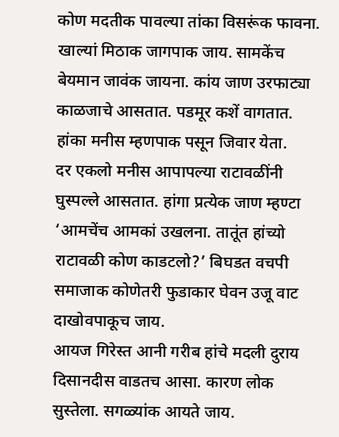कोण मदतीक पावल्या तांका विसरूंक फावना. खाल्यां मिठाक जागपाक जाय. सामकेंच बेयमान जावंक जायना. कांय जाण उरफाट्या काळजाचे आसतात. पडमूर कशें वागतात.
हांका मनीस म्हणपाक पसून जिवार येता.
दर एकलो मनीस आपापल्या राटावळींनी घुस्पल्ले आसतात. हांगा प्रत्येक जाण म्हण्टा ‘आमचेंच आमकां उखलना. तातूंत हांच्यो राटावळी कोण काडटलो?’ बिघडत वचपी समाजाक कोणेतरी फुडाकार घेवन उजू वाट दाखोवपाकूच जाय.
आयज गिरेस्त आनी गरीब हांचे मदली दुराय दिसानदीस वाडतच आसा. कारण लोक सुस्तेला. सगळ्यांक आयते जाय.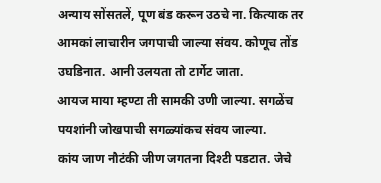अन्याय सोंसतलें, पूण बंड करून उठचे ना. कित्याक तर आमकां लाचारीन जगपाची जाल्या संवय. कोणूच तोंड उघडिनात. आनी उलयता तो टार्गेट जाता.
आयज माया म्हण्टा ती सामकी उणी जाल्या. सगळेंच पयशांनी जोखपाची सगळ्यांकच संवय जाल्या.
कांय जाण नौटंकी जीण जगतना दिश्टी पडटात. जेचे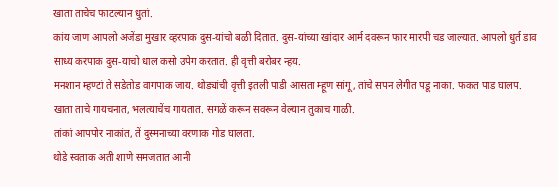खाता ताचेच फाटल्यान धुतां.
कांय जाण आपलो अजेंडा मुखार व्हरपाक दुस-यांचो बळी दितात. दुस-यांच्या खांदार आर्म दवरून फार मारपी चड जाल्यात. आपलो धुर्त डाव साध्य करपाक दुस-याचो धाल कसो उपेग करतात. ही वृत्ती बरोबर न्हय.
मनशान म्हण्टां ते सडेतोड वागपाक जाय. थोड्यांची वृत्ती इतली पाडी आसता म्हूण सांगू, तांचे सपन लेगीत पडू नाका. फकत पाड घालप. खाता ताचे गायचनात, भलत्याचेंच गायतात. सगळें करून सवरून वेल्यान तुकाच गाळी.
तांकां आपपोर नाकांत, तें दुस्मनाच्या वरणाक गोड घालता.
थोडे स्वताक अती शाणे समजतात आनी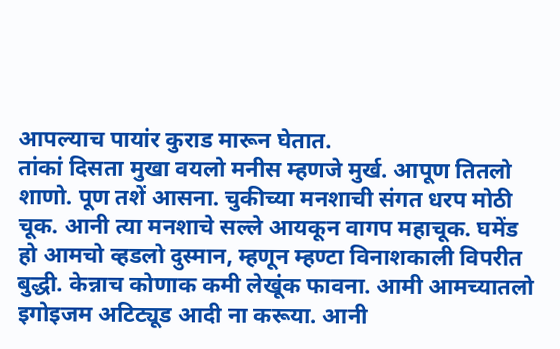आपल्याच पायांर कुराड मारून घेतात.
तांकां दिसता मुखा वयलो मनीस म्हणजे मुर्ख. आपूण तितलो शाणो. पूण तशें आसना. चुकीच्या मनशाची संगत धरप मोठी चूक. आनी त्या मनशाचे सल्ले आयकून वागप महाचूक. घमेंड हो आमचो व्हडलो दुस्मान, म्हणून म्हण्टा विनाशकाली विपरीत बुद्धी. केन्नाच कोणाक कमी लेखूंक फावना. आमी आमच्यातलो इगोइजम अटिट्यूड आदी ना करूया. आनी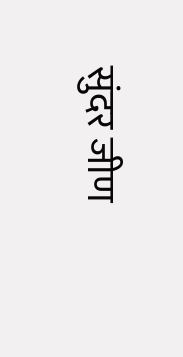सुंदर जीण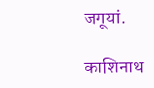जगूयां.

काशिनाथ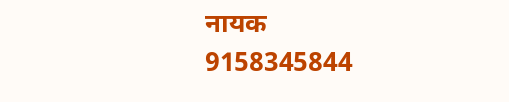नायक
9158345844